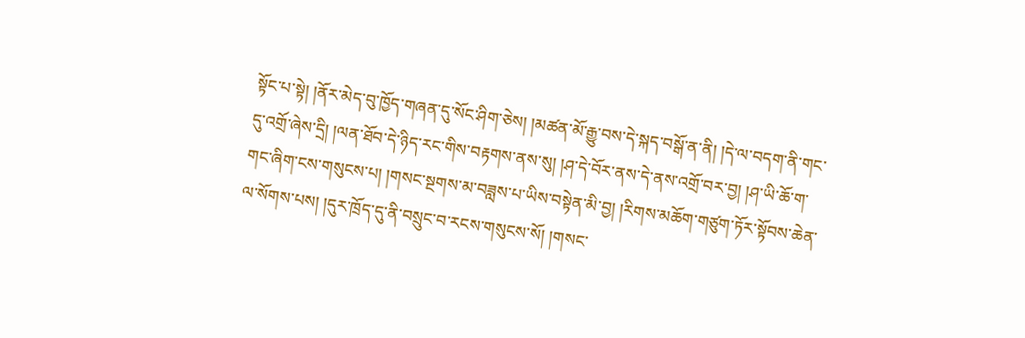སྟོང་པ་སྟེ། །ནོར་མེད་བུ་ཁྱོད་གཞན་དུ་སོང་ཤིག་ཅེས། །མཚན་མོ་རྒྱུ་བས་དེ་སྐད་བསྒོ་ན་ནི། །དེ་ལ་བདག་ནི་གང་དུ་འགྲོ་ཞེས་དྲི། །ལན་ཐོབ་དེ་ཉིད་རང་གིས་བརྟགས་ནས་སུ། །ཤ་དེ་བོར་ནས་དེ་ནས་འགྲོ་བར་བྱ། །ཤ་ཡི་ཆོ་ག་གང་ཞིག་ངས་གསུངས་པ། །གསང་སྔགས་མ་བཟླས་པ་ཡིས་བསྟེན་མི་བྱ། །རིགས་མཆོག་གཙུག་ཏོར་སྟོབས་ཆེན་ལ་སོགས་པས། །དུར་ཁྲོད་དུ་ནི་བསྲུང་བ་རངས་གསུངས་སོ། །གསང་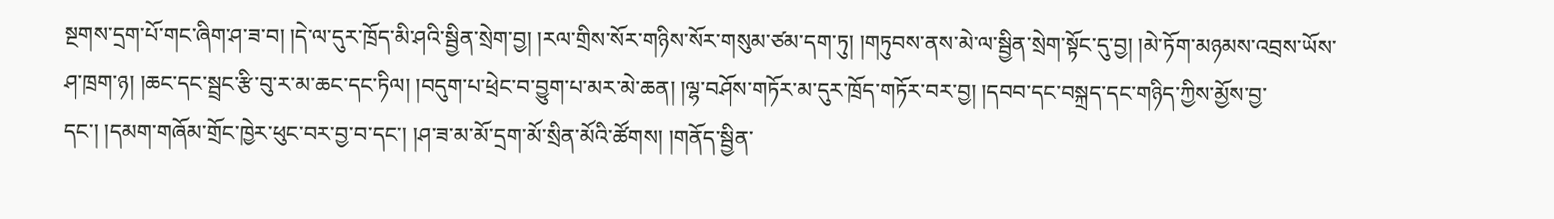སྔགས་དྲག་པོ་གང་ཞིག་ཤ་ཟ་བ། །དེ་ལ་དུར་ཁྲོད་མི་ཤའི་སྦྱིན་སྲེག་བྱ། །རལ་གྲིས་སོར་གཉིས་སོར་གསུམ་ཙམ་དག་ཏུ། །གཏུབས་ནས་མེ་ལ་སྦྱིན་སྲེག་སྟོང་དུ་བྱ། །མེ་ཏོག་མཉམས་འབྲས་ཡོས་ཤ་ཁྲག་ཉ། །ཆང་དང་སྦྲང་རྩི་བུ་ར་མ་ཆང་དང་ཏིལ། །བདུག་པ་ཕྲེང་བ་བྱུག་པ་མར་མེ་ཆན། །ལྷ་བཤོས་གཏོར་མ་དུར་ཁྲོད་གཏོར་བར་བྱ། །དབབ་དང་བསྐྲད་དང་གཉིད་ཀྱིས་མྱོས་བྱ་དང་། །དམག་གཞོམ་གྲོང་ཁྱེར་ཕུང་བར་བྱ་བ་དང་། །ཤ་ཟ་མ་མོ་དྲག་མོ་སྲིན་མོའི་ཚོགས། །གནོད་སྦྱིན་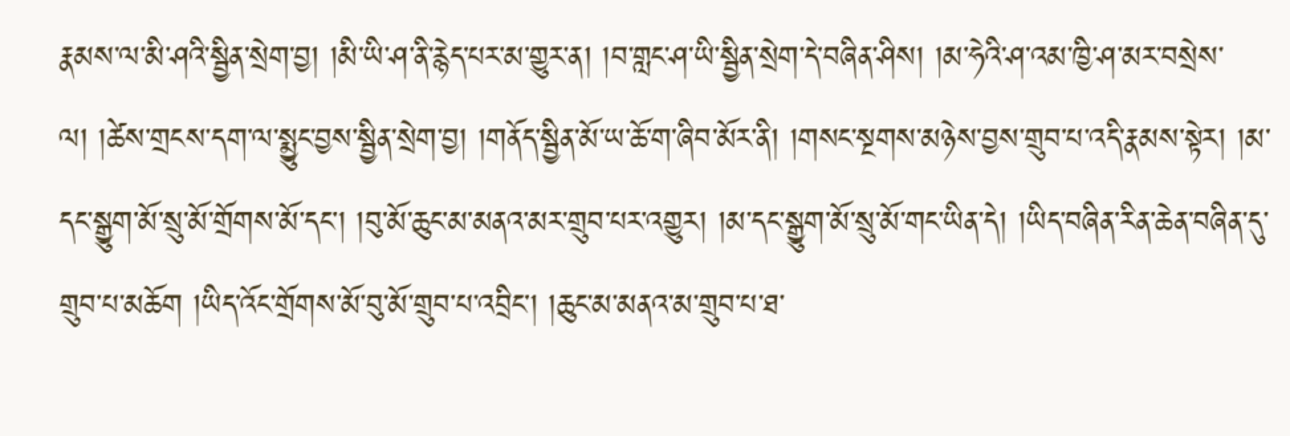རྣམས་ལ་མི་ཤའི་སྦྱིན་སྲེག་བྱ། །མི་ཡི་ཤ་ནི་རྙེད་པར་མ་གྱུར་ན། །བ་གླང་ཤ་ཡི་སྦྱིན་སྲེག་དེ་བཞིན་ཤིས། །མ་ཧེའི་ཤ་འམ་ཁྱི་ཤ་མར་བསྲེས་ལ། །ཚེས་གྲངས་དག་ལ་སྨྱུང་བྱས་སྦྱིན་སྲེག་བྱ། །གནོད་སྦྱིན་མོ་ཡ་ཆོ་ག་ཞིབ་མོར་ནི། །གསང་སྔགས་མཉེས་བྱས་གྲུབ་པ་འདི་རྣམས་སྟེར། །མ་དང་སྒྱུག་མོ་སྲུ་མོ་གྲོགས་མོ་དང་། །བུ་མོ་ཆུང་མ་མནའ་མར་གྲུབ་པར་འགྱུར། །མ་དང་སྒྱུག་མོ་སྲུ་མོ་གང་ཡིན་དེ། །ཡིད་བཞིན་རིན་ཆེན་བཞིན་དུ་གྲུབ་པ་མཆོག །ཡིད་འོང་གྲོགས་མོ་བུ་མོ་གྲུབ་པ་འབྲིང་། །ཆུང་མ་མནའ་མ་གྲུབ་པ་ཐ་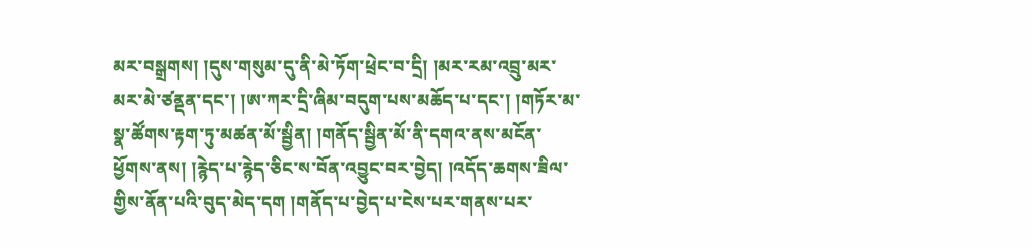མར་བསྒྲགས། །དུས་གསུམ་དུ་ནི་མེ་ཏོག་ཕྲེང་བ་དྲི། །མར་རམ་འབྲུ་མར་མར་མེ་ཙནྡན་དང་། །ཨ་ཀར་དྲི་ཞིམ་བདུག་པས་མཆོད་པ་དང་། །གཏོར་མ་སྣ་ཚོགས་རྟག་ཏུ་མཚན་མོ་སྦྱིན། །གནོད་སྦྱིན་མོ་ནི་དགའ་ནས་མངོན་ཕྱོགས་ནས། །རྙེད་པ་རྙེད་ཅིང་ས་བོན་འབྱུང་བར་བྱེད། །འདོད་ཆགས་ཟིལ་གྱིས་ནོན་པའི་བུད་མེད་དག །གནོད་པ་བྱེད་པ་ངེས་པར་གནས་པར་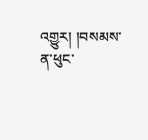འགྱུར། །བསམས་ན་ཕུང་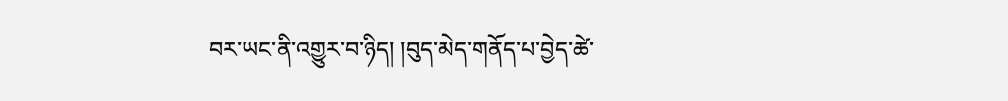བར་ཡང་ནི་འགྱུར་བ་ཉིད། །བུད་མེད་གནོད་པ་བྱེད་ཚེ་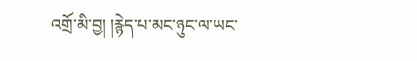འགྲོ་མི་བྱ། །རྙེད་པ་མང་ཉུང་ལ་ཡང་